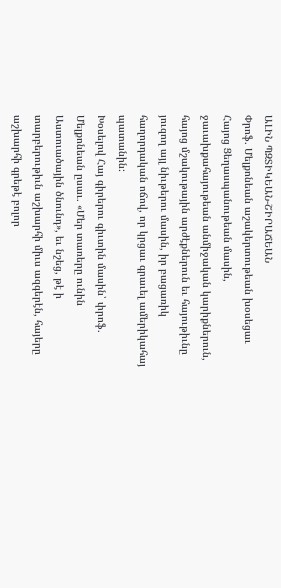ԱԼԻՆ ՊԶՏԻԿԵԱՆ-ՇԻՐԱՃԵԱՆ
Փրոֆ. Մելքոնեան աշակերտութեան խօսեցաւ Հայոց Ցեղասպանութեան մասին, ջաւախքահայութեան անմիջական կարիքներուն, հայոց մշակութային արժէքներուն եւ հայութիւնը յուզող այլ նիւթերու մասին, իր բացառիկ հաղորդական ոճով, որ կրցաւ գրաւել ամերիկահայ պատանին:
Խօսելով Հայ գիրերու գիւտին մասին՝ փրոֆ. Մելքոնեան ըսաւ. «Մեր տառերը ունին Աստուածային ծնունդ», եւ նշեց, թէ ի տարբերութիւն աշխարհի միւս ազգերէն, հայերը աշխարհի գրեթէ բոլոր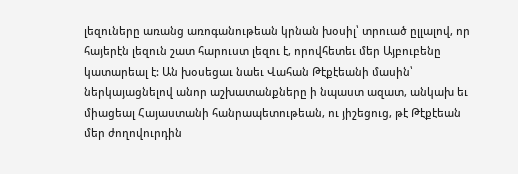լեզուները առանց առոգանութեան կրնան խօսիլ՝ տրուած ըլլալով, որ հայերէն լեզուն շատ հարուստ լեզու է, որովհետեւ մեր Այբուբենը կատարեալ է: Ան խօսեցաւ նաեւ Վահան Թէքէեանի մասին՝ ներկայացնելով անոր աշխատանքները ի նպաստ ազատ, անկախ եւ միացեալ Հայաստանի հանրապետութեան, ու յիշեցուց, թէ Թէքէեան մեր ժողովուրդին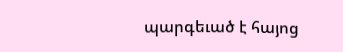պարգեւած է հայոց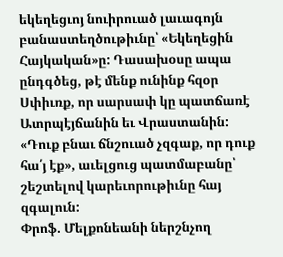եկեղեցւոյ նուիրուած լաւագոյն բանաստեղծութիւնը՝ «Եկեղեցին Հայկական»ը: Դասախօսը ապա ընդգծեց, թէ մենք ունինք հզօր Սփիւռք, որ սարսափ կը պատճառէ Ատրպէյճանին եւ Վրաստանին: «Դուք բնաւ ճնշուած չզգաք, որ դուք հա՛յ էք», աւելցուց պատմաբանը՝ շեշտելով կարեւորութիւնը հայ զգալուն:
Փրոֆ. Մելքոնեանի ներշնչող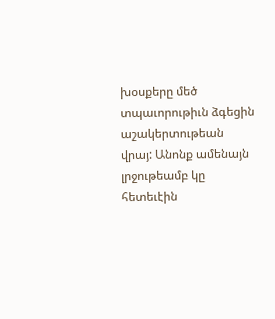խօսքերը մեծ տպաւորութիւն ձգեցին աշակերտութեան վրայ: Անոնք ամենայն լրջութեամբ կը հետեւէին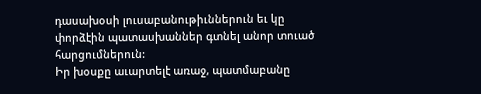դասախօսի լուսաբանութիւններուն եւ կը փորձէին պատասխաններ գտնել անոր տուած հարցումներուն:
Իր խօսքը աւարտելէ առաջ, պատմաբանը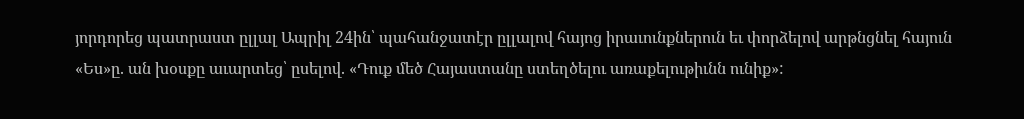յորդորեց պատրաստ ըլլալ Ապրիլ 24ին՝ պահանջատէր ըլլալով հայոց իրաւունքներուն եւ փորձելով արթնցնել հայուն «Ես»ը. ան խօսքը աւարտեց՝ ըսելով. «Դուք մեծ Հայաստանը ստեղծելու առաքելութիւնն ունիք»: